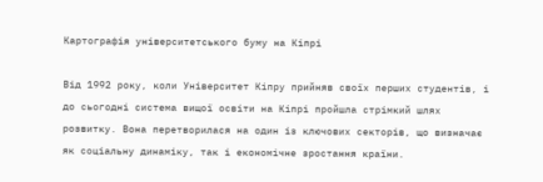Картографія університетського буму на Кіпрі

Від 1992 року, коли Університет Кіпру прийняв своїх перших студентів, і до сьогодні система вищої освіти на Кіпрі пройшла стрімкий шлях розвитку. Вона перетворилася на один із ключових секторів, що визначає як соціальну динаміку, так і економічне зростання країни.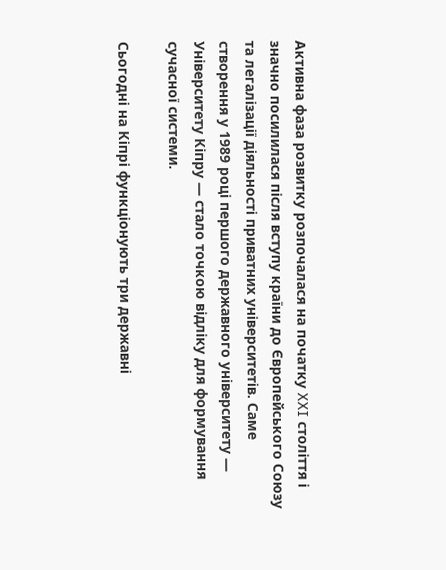Активна фаза розвитку розпочалася на початку XXI століття і значно посилилася після вступу країни до Європейського Союзу та легалізації діяльності приватних університетів. Саме створення у 1989 році першого державного університету — Університету Кіпру — стало точкою відліку для формування сучасної системи.

Сьогодні на Кіпрі функціонують три державні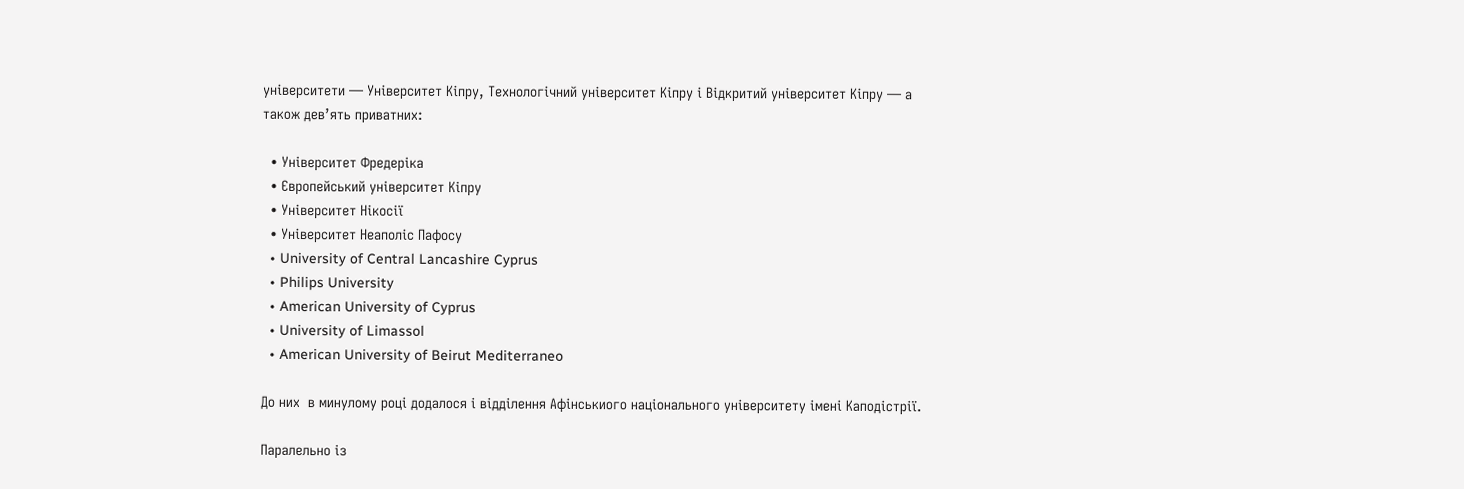університети — Університет Кіпру, Технологічний університет Кіпру і Відкритий університет Кіпру — а також дев’ять приватних:

  • Університет Фредеріка
  • Європейський університет Кіпру
  • Університет Нікосії
  • Університет Неаполіс Пафосу
  • University of Central Lancashire Cyprus
  • Philips University
  • American University of Cyprus
  • University of Limassol
  • American University of Beirut Mediterraneo

До них  в минулому році додалося і відділення Афінськиого національного університету імені Каподістрії.

Паралельно із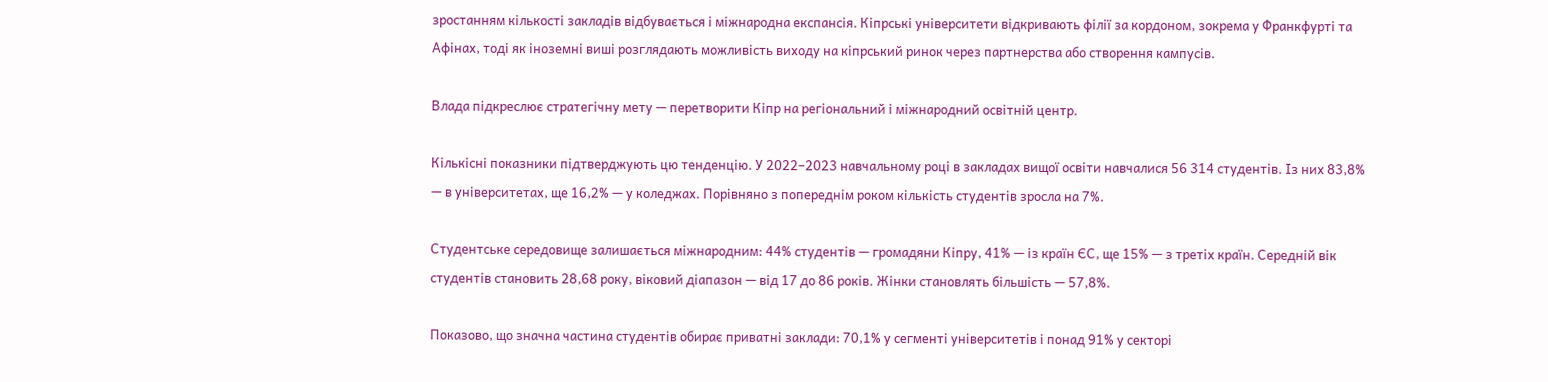зростанням кількості закладів відбувається і міжнародна експансія. Кіпрські університети відкривають філії за кордоном, зокрема у Франкфурті та Афінах, тоді як іноземні виші розглядають можливість виходу на кіпрський ринок через партнерства або створення кампусів.

Влада підкреслює стратегічну мету — перетворити Кіпр на регіональний і міжнародний освітній центр.

Кількісні показники підтверджують цю тенденцію. У 2022–2023 навчальному році в закладах вищої освіти навчалися 56 314 студентів. Із них 83,8% — в університетах, ще 16,2% — у коледжах. Порівняно з попереднім роком кількість студентів зросла на 7%.

Студентське середовище залишається міжнародним: 44% студентів — громадяни Кіпру, 41% — із країн ЄС, ще 15% — з третіх країн. Середній вік студентів становить 28,68 року, віковий діапазон — від 17 до 86 років. Жінки становлять більшість — 57,8%.

Показово, що значна частина студентів обирає приватні заклади: 70,1% у сегменті університетів і понад 91% у секторі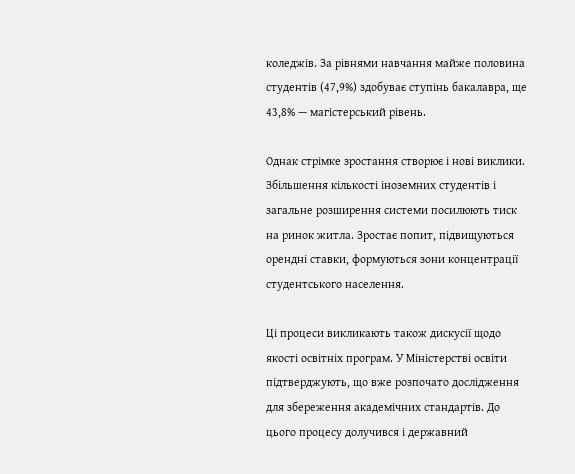коледжів. За рівнями навчання майже половина студентів (47,9%) здобуває ступінь бакалавра, ще 43,8% — магістерський рівень.

Однак стрімке зростання створює і нові виклики. Збільшення кількості іноземних студентів і загальне розширення системи посилюють тиск на ринок житла. Зростає попит, підвищуються орендні ставки, формуються зони концентрації студентського населення.

Ці процеси викликають також дискусії щодо якості освітніх програм. У Міністерстві освіти підтверджують, що вже розпочато дослідження для збереження академічних стандартів. До цього процесу долучився і державний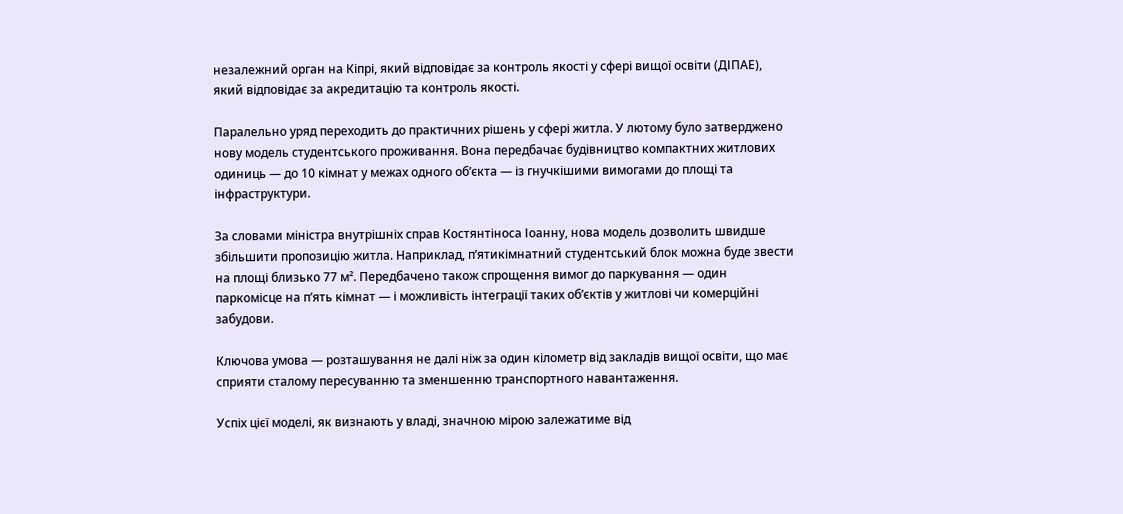незалежний орган на Кіпрі, який відповідає за контроль якості у сфері вищої освіти (ДІПАЕ), який відповідає за акредитацію та контроль якості.

Паралельно уряд переходить до практичних рішень у сфері житла. У лютому було затверджено нову модель студентського проживання. Вона передбачає будівництво компактних житлових одиниць — до 10 кімнат у межах одного об’єкта — із гнучкішими вимогами до площі та інфраструктури.

За словами міністра внутрішніх справ Костянтіноса Іоанну, нова модель дозволить швидше збільшити пропозицію житла. Наприклад, п’ятикімнатний студентський блок можна буде звести на площі близько 77 м². Передбачено також спрощення вимог до паркування — один паркомісце на п’ять кімнат — і можливість інтеграції таких об’єктів у житлові чи комерційні забудови.

Ключова умова — розташування не далі ніж за один кілометр від закладів вищої освіти, що має сприяти сталому пересуванню та зменшенню транспортного навантаження.

Успіх цієї моделі, як визнають у владі, значною мірою залежатиме від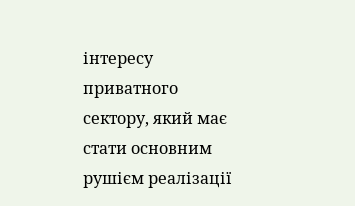інтересу приватного сектору, який має стати основним рушієм реалізації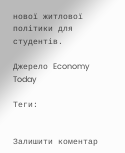нової житлової політики для студентів.

Джерело Economy Today

Теги:


Залишити коментар